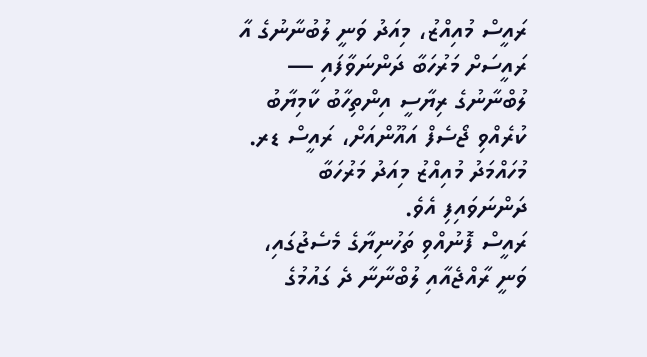ރައީސް މުއިއްޒު، މިއަދު ވަނީ ލުބުނާނުގެ އާ ރައީސަށް މަރުހަބާ ދަންނަވާފައި —
ލުބްނާނުގެ ރިޔާސީ އިންތިހާބު ކާމިޔާބު ކުރެއްވި ޖޯސެފް އައޫންއަށް، ރައީސް ޑރ. މުހައްމަދު މުއިއްޒު މިއަދު މަރުހަބާ ދަންނަވައިފި އެވެ.
ރައީސް ފޮނުއްވި ތަހުނިޔާގެ މެސެޖުގައި، ވަނީ ރާއްޖެއާއި ލުބްނާނާ ދެ ގައުމުގެ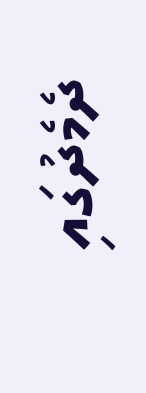ދެމެދުގައި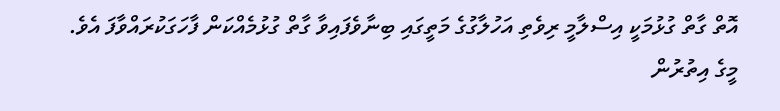އޮތް ގާތް ގުޅުމަކީ އިސްލާމީ ރިވެތި އަހުލާގުގެ މަތީގައި ބިނާވެފައިވާ ގާތް ގުޅުމެއްކަން ފާހަގަކުރައްވާފަ އެވެ.
މީގެ އިތުރުން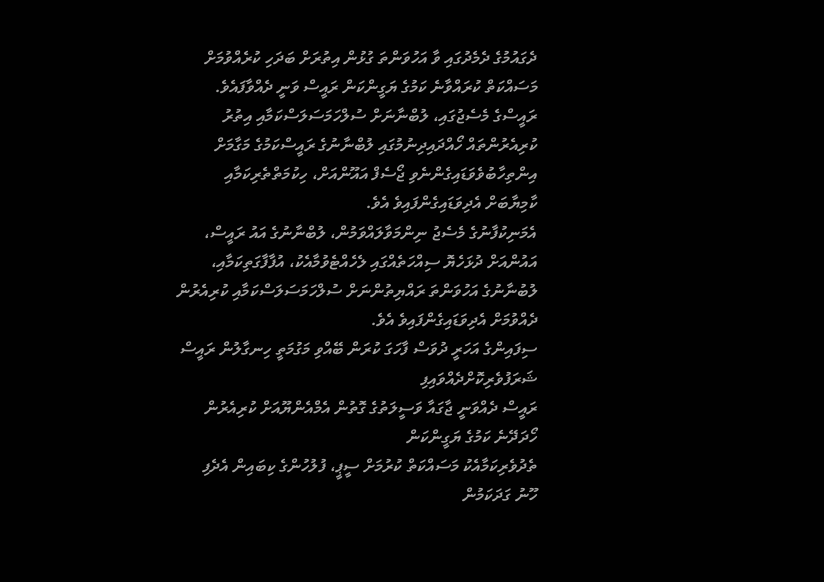ދެގައުމުގެ ދެމެދުގައި ވާ އަހުވަންތަ ގުޅުން އިތުރަށް ބަދަހި ކުރެއްވުމަށް މަސައްކަތް ކުރައްވާނެ ކަމުގެ ޔަގީންކަން ރައީސް ވަނީ ދެއްވާފައެވެ.
ރައީސްގެ މެސެޖުގައި، ލުބްނާނަށް ސުލްހަމަސަލަސްކަމާއި އިތުރު ކުރިއެރުންތައް ހޯއްދައިދިނުމުގައި ލުބްނާނުގެ ރައީސްކަމުގެ މަގާމަށް އިންތިހާބުވެވަޑައިގެންނެވި ޖޯސެފް އައޫންއަށް، ހިކުމަތްތެރިކަމާއި ކާމިޔާބަށް އެދިވަޑައިގެންފައިވެ އެވެ.
އެމަނިކުފާނުގެ މެސެޖު ނިންމަވާލައްވަމުން، ލުބްނާނުގެ އައު ރައީސް، އައުންއަށް ދުޅަހެޔޮ ސިއްހަތެއްގައި ލެހެއްޓެވުމާއެކު، އުފާފާގަތިކަމާއި، ލުބުނާނުގެ އަހުވަންތަ ރައްޔިތުންނަށް ސުލްހަމަސަލަސްކަމާއި ކުރިއެރުން ދެއްވުމަށް އެދިވަޑައިގެންފައިވެ އެވެ.
ސިފައިންގެ އަހަރީ ދުވަސް ފާހަގަ ކުރަން ބޭއްވި މަގުމަތީ ހިނގާލުން ރައީސް ޝަރަފުވެރިކޮށްދެއްވައިފި
ރައީސް ދެއްވަނީ ޖާގައާ ވަސީލަތުގެ ގޮތުން އެމްއެންޔޫއަށް ކުރިއެރުން ހޯދަދޭނެ ކަމުގެ ޔަގީންކަން
ތެދުވެރިކަމާއެކު މަސައްކަތް ކުރުމަށް ސީޕީ، ފުލުހުންގެ ކިބައިން އެދެފި
ހޫނު ގަދަކަމުން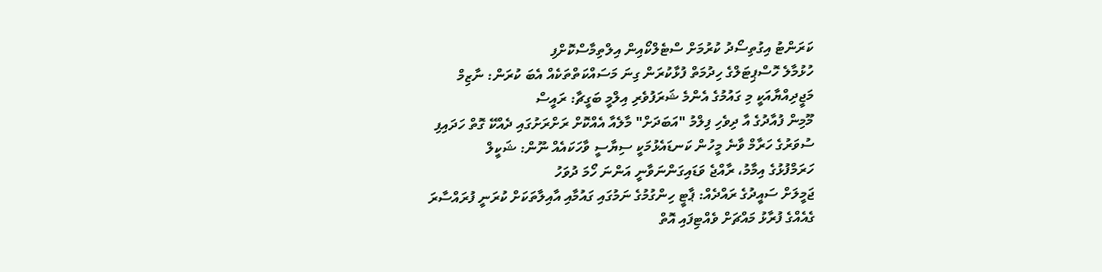ކަރަންޓު އިގުތިސޯދު ކުރުމަށް ސްޓެލްކޯއިން އިލްތިމާސްކޮށްފި
ހުޅުމާލެ ހޮސްޕިޓަލްގެ ހިދުމަތް ފުޅާކުރަން ގިނަ މަސައްކަތްތަކެއް އެބަ ކުރަން: ނާޒިމް
މަޖީދިއްޔާއަކީ މި ގައުމުގެ އެންމެ ޝަރަފުވެރި އިލްމީ ބަގީޗާ: ރައީސް
މޫމިން ފުއާދުގެ އާ ދިވެހި ފިލްމު "އަބަދަށް" މާލެއާ އެއްކޮށް ރަށްރަށުގައި ދެއްކޭ ގޮތް ހަދައިފި
ސުވަރުގެ ހަރާމް ވާނެ މީހުން ކަނޑައެޅުމަކީ ސިޔާސީ ވާހަކައެއް ނޫން: ޝަކީލް
ހަރަމްފުޅުގެ އިމާމު، ރާއްޖެ ވަޑައިގަންނަވާނީ އަންނަ ހޯމަ ދުވަހު
ޖަމީލަށް ސައީދުގެ ރައްދެއް: ޕާޓީ ހިންގުމުގެ ނަމުގައި ގައުމާއި އާއިލާތަކަށް ކުރަނީ ފުރައްސާރަ
ގެއެއްގެ ފުރާޅު މައްޗަށް ވެއްޓިފައި އޮތް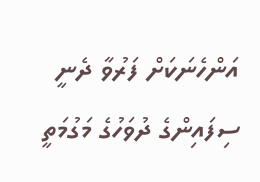އަންހެނަކަށް ފަރުވާ ދެނީ
ސިފައިންގެ ދުވަހުގެ މަގުމަތީ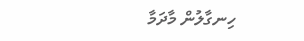ހިނގާލުން މާދަމާ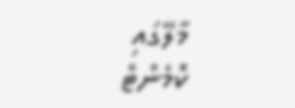މާލޭގައި
ކޮމެންޓް